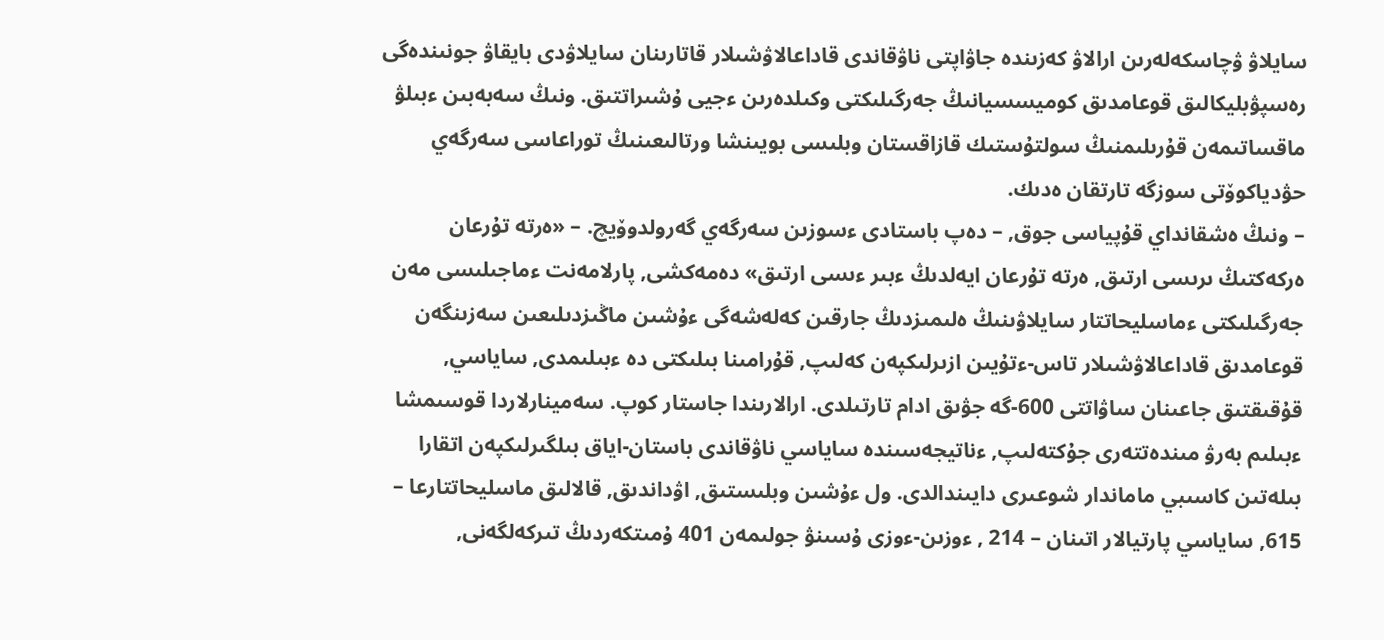سايلاۋ ۋچاسكەلەرىن ارالاۋ كەزىندە جاۋاپتى ناۋقاندى قاداعالاۋشىلار قاتارىنان سايلاۋدى بايقاۋ جونىندەگى رەسپۋبليكالىق قوعامدىق كوميسسيانىڭ جەرگىلىكتى وكىلدەرىن ءجيى ۇشىراتتىق. ونىڭ سەبەبىن ءبىلۋ ماقساتىمەن قۇرىلىمنىڭ سولتۇستىك قازاقستان وبلىسى بويىنشا ورتالىعىنىڭ توراعاسى سەرگەي حۋدياكوۆتى سوزگە تارتقان ەدىك.
– ونىڭ ەشقانداي قۇپياسى جوق, – دەپ باستادى ءسوزىن سەرگەي گەرولدوۆيچ. – «ەرتە تۇرعان ەركەكتىڭ ىرىسى ارتىق, ەرتە تۇرعان ايەلدىڭ ءبىر ءىسى ارتىق» دەمەكشى, پارلامەنت ءماجىلىسى مەن جەرگىلىكتى ءماسليحاتتار سايلاۋىنىڭ ەلىمىزدىڭ جارقىن كەلەشەگى ءۇشىن ماڭىزدىلىعىن سەزىنگەن قوعامدىق قاداعالاۋشىلار تاس-ءتۇيىن ازىرلىكپەن كەلىپ, قۇرامىنا بىلىكتى دە ءبىلىمدى, ساياسي, قۇقىقتىق جاعىنان ساۋاتتى 600-گە جۋىق ادام تارتىلدى. ارالارىندا جاستار كوپ. سەمينارلاردا قوسىمشا ءبىلىم بەرۋ مىندەتتەرى جۇكتەلىپ, ءناتيجەسىندە ساياسي ناۋقاندى باستان-اياق بىلگىرلىكپەن اتقارا بىلەتىن كاسىبي ماماندار شوعىرى دايىندالدى. ول ءۇشىن وبلىستىق, اۋداندىق, قالالىق ماسليحاتتارعا – 615, ساياسي پارتيالار اتىنان – 214 , ءوزىن-ءوزى ۇسىنۋ جولىمەن 401 ۇمىتكەردىڭ تىركەلگەنى,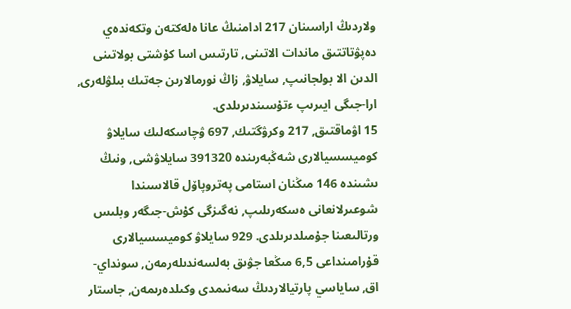ولاردىڭ اراسىنان 217 ادامنىڭ عانا ەلەكتەن وتكەندەي دەپۋتاتتىق ماندات الاتىنى, تارتىس اسا كۇشتى بولاتىنى الدىن الا بولجانىپ, سايلاۋ, زاڭ نورمالارىن جەتىك بىلۋلەرى, ارا-جىگى ايىرىپ ءتۇسىندىرىلدى.
15 اۋماقتىق, 217 وكرۋگتىك, 697 ۋچاسكەلىك سايلاۋ كوميسسيالارى شەڭبەرىندە 391320 سايلاۋشى, ونىڭ ىشىندە 146 مىڭنان استامى پەتروپاۆل قالاسىندا شوعىرلانعانى ەسكەرىلىپ, نەگىزگى كۇش-جىگەر وبلىس ورتالىعىنا جۇمىلدىرىلدى. 929 سايلاۋ كوميسسيالارى قۇرامىنداعى 6,5 مىڭعا جۋىق بەلسەندىلەرمەن, سونداي-اق, ساياسي پارتيالاردىڭ سەنىمدى وكىلدەرىمەن, جاستار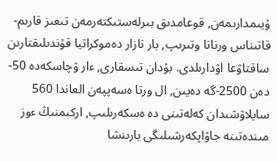ۇيىمدارىمەن, قوعامدىق بىرلەستىكتەرمەن تىعىز قارىم-قاتىناس ورناتا وتىرىپ, بار نازار دەموكراتيا قۇندىلىقتارىن ساقتاۋعا اۋدارىلدى. بۇدان تىسقارى, ءار ۋچاسكەدە 50-دەن 2500-گە دەيىن, ال ورتا ەسەپپەن العاندا 560 سايلاۋشىدان كەلەتىنى دە ەسكەرىلىپ, اركىمنىڭ ءوز مىندەتىنە جاۋاپكەرشىلىگى بارىنشا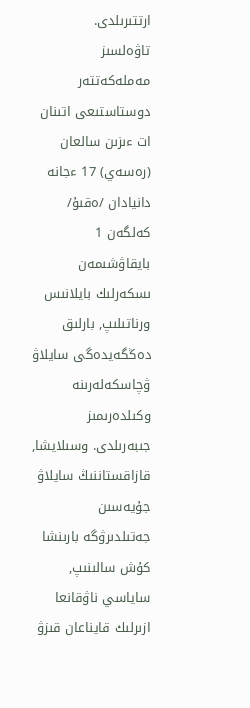ارتتىرىلدى.
تاۋەلسىز مەملەكەتتەر دوستاستىعى اتىنان ات ءىزىن سالعان (رەسەي) 17 ءجانە دانيادان /ەقىۇ/ كەلگەن 1 بايقاۋشىمەن ىسكەرلىك بايلانىس ورناتىلىپ, بارلىق دەڭگەيدەگى سايلاۋ ۋچاسكەلەرىنە وكىلدەرىمىز جىبەرىلدى. وسىلايشا, قازاقستاننىڭ سايلاۋ جۇيەسىن جەتىلدىرۋگە بارىنشا كۇش سالىنىپ, ساياسي ناۋقانعا ازىرلىك قايناعان قىزۋ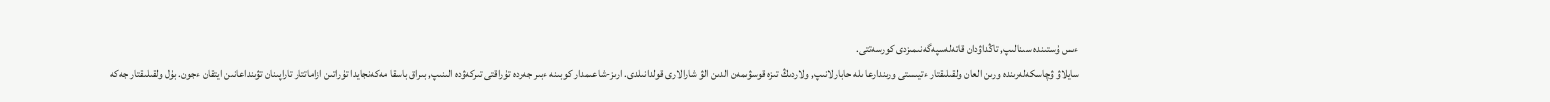ءىس ۇستىندە سىنالىپ, تاڭداۋدان قاتەلەسپەگەنىمىزدى كورسەتتى.
سايلاۋ ۋچاسكەلەرىندە ورىن العان ولقىلىقتار ءتيىستى ورىندارعا ىلە حابارلانىپ, ولاردىڭ تىزە قوسۋىمەن الدىن الۋ شارالارى قولدانىلدى. ارىز-شاعىمدار كوبىنە ءبىر جەردە تۇراقتى تىركەۋدە الىنىپ, بىراق باسقا مەكەنجايدا تۇراتىن ازاماتتار تاراپىنان تۋىنداعانىن ايتقان ءجون. بۇل ولقىلىقتار جەكە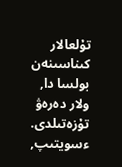تۇلعالار كىناسىنەن بولسا دا, ولار دەرەۋ تۇزەتىلدى. ءسويتىپ,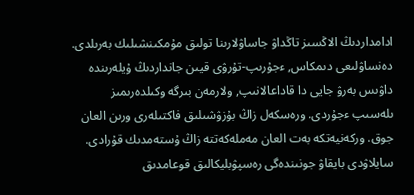ادامداردىڭ الاڭسىز تاڭداۋ جاساۋلارىنا تولىق مۇمكىنشىلىك بەرىلدى. دەنساۋلىعى دىمكاس, ءجۇرىپ-تۇرۋى قيىن جانداردىڭ ۇيلەرىندە داۋىس بەرۋ جايى دا قاداعالانىپ, ولارمەن بىرگە وكىلدەرىمىز ىلەسىپ ءجۇردى. ورەسكەل زاڭ بۇزۋشىلىق فاكتىلەرى ورىن العان جوق. وركەنيەتكە بەت العان مەملەكەتتە زاڭ ۇستەمدىك قۇرادى.
سايلاۋدى بايقاۋ جونىندەگى رەسپۋبليكالىق قوعامدىق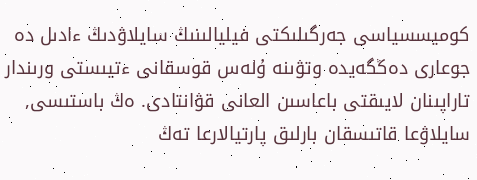كوميسسياسى جەرگىلىكتى فيليالىنىڭ سايلاۋدىڭ ءادىل دە جوعارى دەڭگەيدە وتۋىنە ۇلەس قوسقانى ءتيىستى ورىندار تاراپىنان لايىقتى باعاسىن العانى قۋانتادى. ەڭ باستىسى, سايلاۋعا قاتىسقان بارلىق پارتيالارعا تەڭ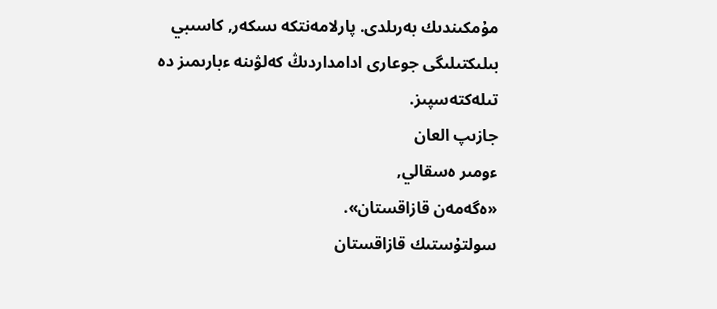مۇمكىندىك بەرىلدى. پارلامەنتكە ىسكەر, كاسىبي بىلىكتىلىگى جوعارى ادامداردىڭ كەلۋىنە ءبارىمىز دە تىلەكتەسپىز.
جازىپ العان
ءومىر ەسقالي,
«ەگەمەن قازاقستان».
سولتۇستىك قازاقستان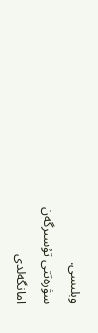وبلىسى.
سۋرەتتى تۇسىرگەن
امانگەلدى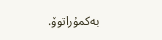بەكمۇراتوۆ.